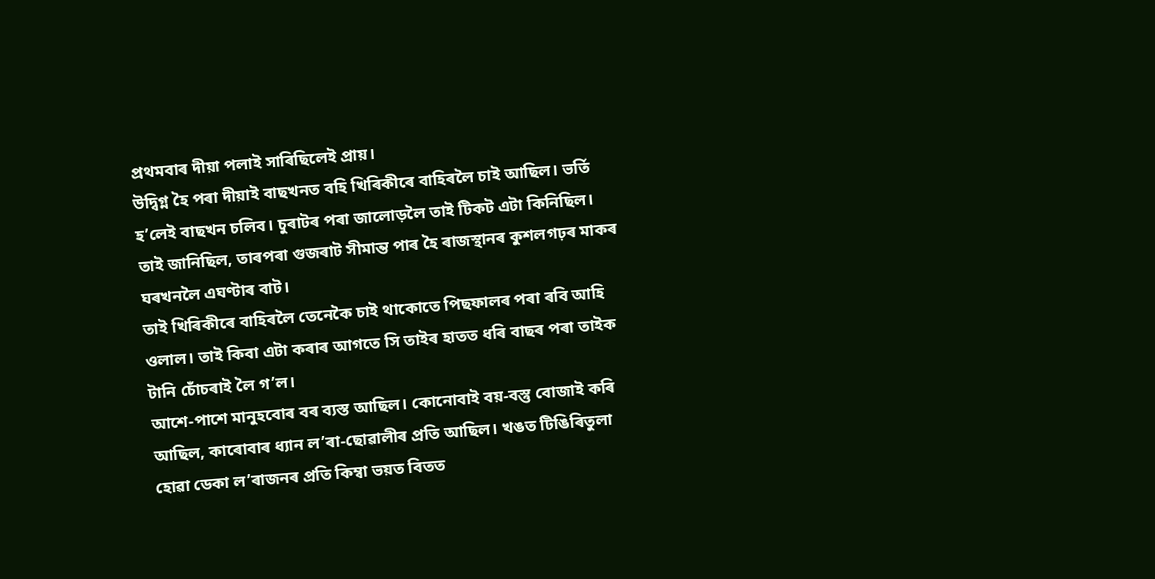প্ৰথমবাৰ দীয়া পলাই সাৰিছিলেই প্ৰায়।
উদ্বিগ্ন হৈ পৰা দীয়াই বাছখনত বহি খিৰিকীৰে বাহিৰলৈ চাই আছিল। ভৰ্তি হ’লেই বাছখন চলিব। চুৰাটৰ পৰা জালোড়লৈ তাই টিকট এটা কিনিছিল। তাই জানিছিল, তাৰপৰা গুজৰাট সীমান্ত পাৰ হৈ ৰাজস্থানৰ কুশলগঢ়ৰ মাকৰ ঘৰখনলৈ এঘণ্টাৰ বাট।
তাই খিৰিকীৰে বাহিৰলৈ তেনেকৈ চাই থাকোতে পিছফালৰ পৰা ৰবি আহি ওলাল। তাই কিবা এটা কৰাৰ আগতে সি তাইৰ হাতত ধৰি বাছৰ পৰা তাইক টানি চোঁচৰাই লৈ গ’ল।
আশে-পাশে মানুহবোৰ বৰ ব্যস্ত আছিল। কোনোবাই বয়-বস্তু বোজাই কৰি আছিল, কাৰোবাৰ ধ্যান ল’ৰা-ছোৱালীৰ প্ৰতি আছিল। খঙত টিঙিৰিতুলা হোৱা ডেকা ল’ৰাজনৰ প্ৰতি কিম্বা ভয়ত বিতত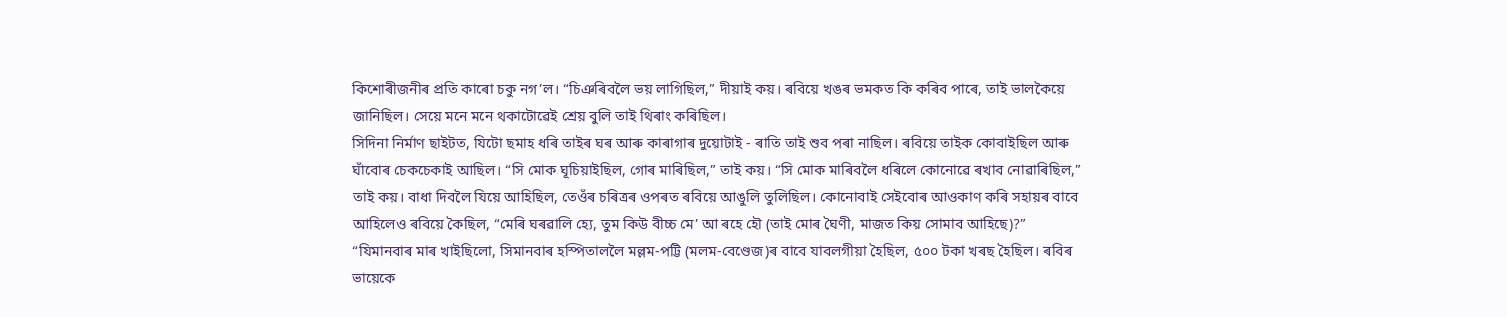কিশোৰীজনীৰ প্ৰতি কাৰো চকু নগ’ল। “চিঞৰিবলৈ ভয় লাগিছিল,” দীয়াই কয়। ৰবিয়ে খঙৰ ভমকত কি কৰিব পাৰে, তাই ভালকৈয়ে জানিছিল। সেয়ে মনে মনে থকাটোৱেই শ্ৰেয় বুলি তাই থিৰাং কৰিছিল।
সিদিনা নিৰ্মাণ ছাইটত, যিটো ছমাহ ধৰি তাইৰ ঘৰ আৰু কাৰাগাৰ দুয়োটাই - ৰাতি তাই শুব পৰা নাছিল। ৰবিয়ে তাইক কোবাইছিল আৰু ঘাঁবোৰ চেকচেকাই আছিল। “সি মোক ঘূচিয়াইছিল, গোৰ মাৰিছিল,” তাই কয়। “সি মোক মাৰিবলৈ ধৰিলে কোনোৱে ৰখাব নোৱাৰিছিল,” তাই কয়। বাধা দিবলৈ যিয়ে আহিছিল, তেওঁৰ চৰিত্ৰৰ ওপৰত ৰবিয়ে আঙুলি তুলিছিল। কোনোবাই সেইবোৰ আওকাণ কৰি সহায়ৰ বাবে আহিলেও ৰবিয়ে কৈছিল, “মেৰি ঘৰৱালি হ্যে, তুম কিউ বীচ্চ মে’ আ ৰহে হৌ (তাই মোৰ ঘৈণী, মাজত কিয় সোমাব আহিছে)?”
“যিমানবাৰ মাৰ খাইছিলো, সিমানবাৰ হস্পিতাললৈ মল্লম-পট্টি (মলম-বেণ্ডেজ)ৰ বাবে যাবলগীয়া হৈছিল, ৫০০ টকা খৰছ হৈছিল। ৰবিৰ ভায়েকে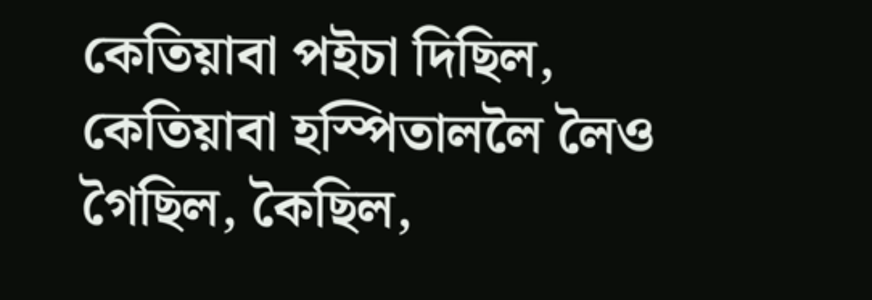কেতিয়াবা পইচা দিছিল, কেতিয়াবা হস্পিতাললৈ লৈও গৈছিল, কৈছিল,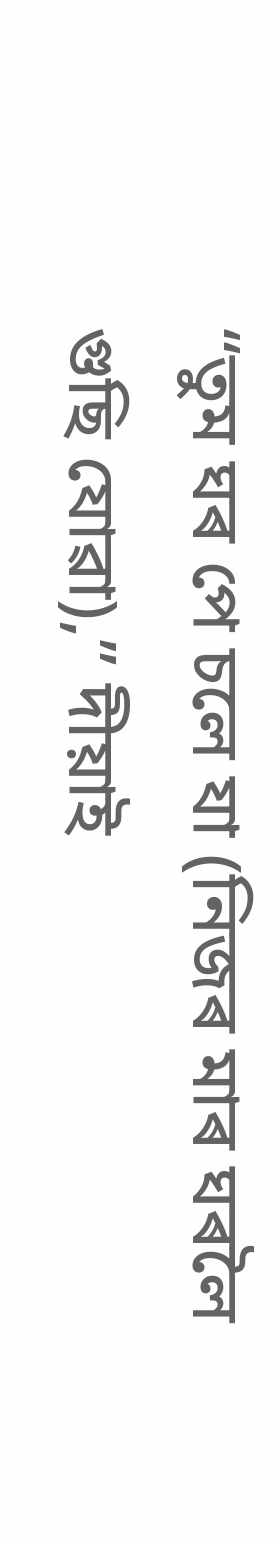“তুম ঘৰ পে চলে যা (নিজৰ মাৰ ঘৰলৈ গুছি যোৱা),” দীয়াই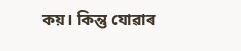কয়। কিন্তু যোৱাৰ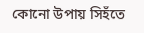কোনো উপায় সিহঁতে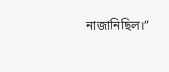নাজানিছিল।”